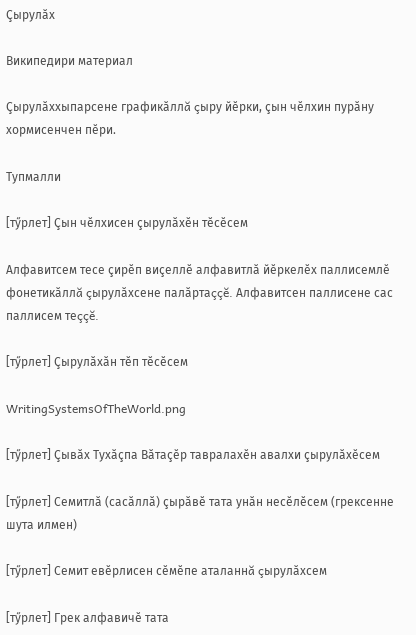Çырулăх

Википедири материал

Çырулăххыпарсене графикăллă çыру йĕрки, çын чĕлхин пурăну хормисенчен пĕри.

Тупмалли

[тӳрлет] Çын чĕлхисен çырулăхĕн тĕсĕсем

Алфавитсем тесе çирĕп виçеллĕ алфавитлă йĕркелĕх паллисемлĕ фонетикăллă çырулăхсене палăртаççĕ. Алфавитсен паллисене сас паллисем теççĕ.

[тӳрлет] Çырулăхăн тĕп тĕсĕсем

WritingSystemsOfTheWorld.png

[тӳрлет] Çывăх Тухăçпа Вăтаçĕр тавралахĕн авалхи çырулăхĕсем

[тӳрлет] Семитлă (сасăллă) çырăвĕ тата унăн несĕлĕсем (грексенне шута илмен)

[тӳрлет] Семит евĕрлисен сĕмĕпе аталаннă çырулăхсем

[тӳрлет] Грек алфавичĕ тата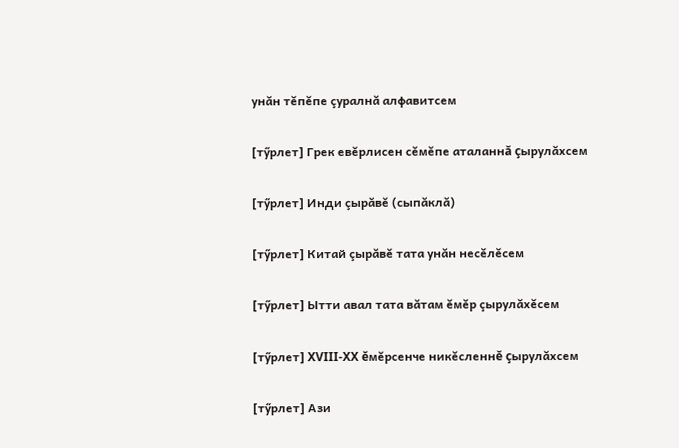унăн тĕпĕпе çуралнă алфавитсем

[тӳрлет] Грек евĕрлисен сĕмĕпе аталаннă çырулăхсем

[тӳрлет] Инди çырăвĕ (сыпăклă)

[тӳрлет] Китай çырăвĕ тата унăн несĕлĕсем

[тӳрлет] Ытти авал тата вăтам ĕмĕр çырулăхĕсем

[тӳрлет] XVIII-XX ĕмĕрсенче никĕсленнĕ çырулăхсем

[тӳрлет] Ази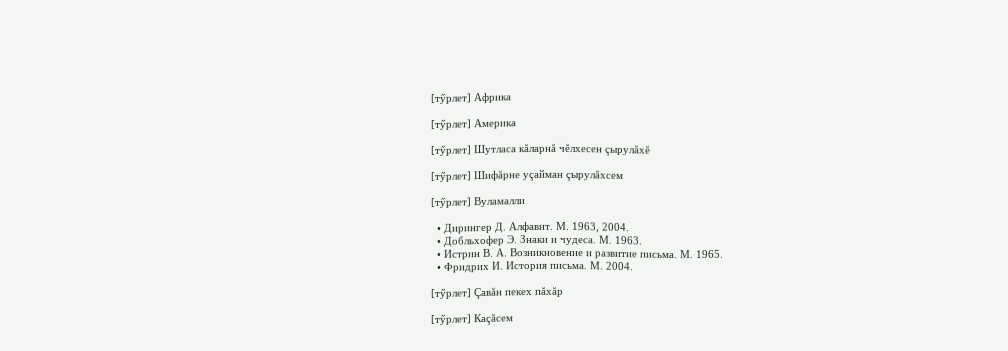[тӳрлет] Африка

[тӳрлет] Америка

[тӳрлет] Шутласа кăларнă чĕлхесен çырулăхĕ

[тӳрлет] Шифăрне уçайман çырулăхсем

[тӳрлет] Вуламалли

  • Дирингер Д. Алфавит. М. 1963, 2004.
  • Добльхофер Э. Знаки и чудеса. М. 1963.
  • Истрин В. А. Возникновение и развитие письма. М. 1965.
  • Фридрих И. История письма. М. 2004.

[тӳрлет] Çавăн пекех пăхăр

[тӳрлет] Каçăсем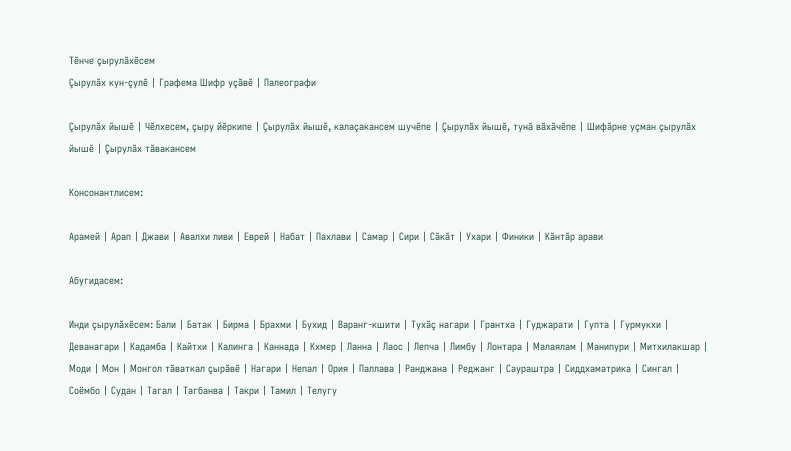Тĕнче çырулăхĕсем
Çырулăх кун-çулĕ | Графема Шифр уçăвĕ | Палеографи

Çырулăх йышĕ | Чĕлхесем, çыру йĕркипе | Çырулăх йышĕ, калаçакансем шучĕпе | Çырулăх йышĕ, тунă вăхăчĕпе | Шифăрне уçман çырулăх йышĕ | Çырулăх тăвакансем

Консонантлисем:

Арамей | Арап | Джави | Авалхи ливи | Еврей | Набат | Пахлави | Самар | Сири | Сăкăт | Ухари | Финики | Кăнтăр арави

Абугидасем:

Инди çырулăхĕсем: Бали | Батак | Бирма | Брахми | Бухид | Варанг-кшити | Тухăç нагари | Грантха | Гуджарати | Гупта | Гурмукхи | Деванагари | Кадамба | Кайтхи | Калинга | Каннада | Кхмер | Ланна | Лаос | Лепча | Лимбу | Лонтара | Малаялам | Манипури | Митхилакшар | Моди | Мон | Монгол тăваткал çырăвĕ | Нагари | Непал | Ория | Паллава | Ранджана | Реджанг | Саураштра | Сиддхаматрика | Сингал | Соёмбо | Судан | Тагал | Тагбанва | Такри | Тамил | Телугу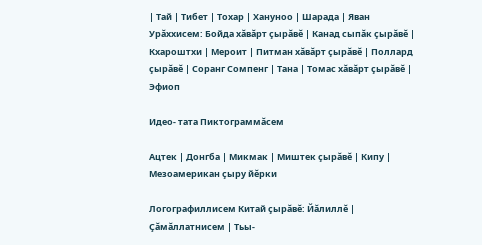| Тай | Тибет | Тохар | Хануноо | Шарада | Яван
Урăххисем: Бойда хăвăрт çырăвĕ | Канад сыпăк çырăвĕ | Кхароштхи | Мероит | Питман хăвăрт çырăвĕ | Поллард çырăвĕ | Соранг Сомпенг | Тана | Томас хăвăрт çырăвĕ | Эфиоп

Идео- тата Пиктограммăсем

Ацтек | Донгба | Микмак | Миштек çырăвĕ | Кипу | Мезоамерикан çыру йĕрки

Логографиллисем Китай çырăвĕ: Йăлиллĕ | Çăмăллатнисем | Тьы-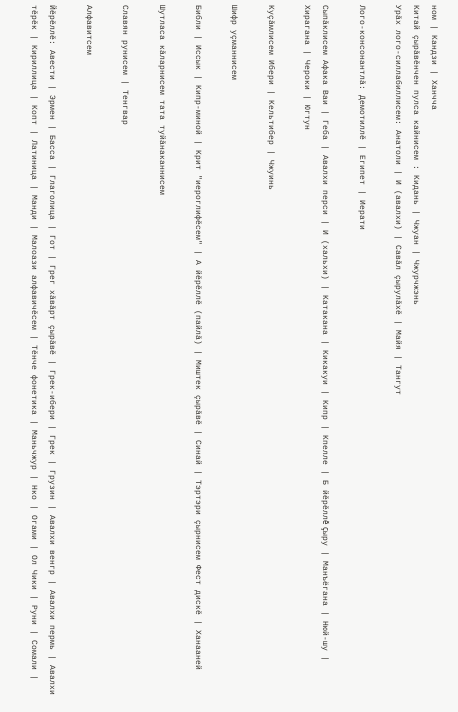ном | Кандзи | Ханчча
Китай çырăвĕнчен пулса кайнисем : Кидань | Чжуан | Чжурчжэнь
Урăх лого-силлабиллисем: Анатоли | И (авалхи) | Савăл çырулăхĕ | Майя | Тангут

Лого-консонантлă: Демотиллĕ | Египет | Иерати

Сыпăклисем Афака Ваи | Геба | Авалхи перси | И (хальхи) | Катакана | Кикакуи | Кипр | Кпелле | Б йĕрĕллĕ çыру | Манъёгана | Нюй-шу | Хирагана | Чероки | Югтун

Куçăмлисем Ибери | Кельтибер | Чжуинь

Шифр уçманнисем

Библи | Иссык | Кипр-миной | Крит "иероглифĕсем" | А йĕрĕллĕ (пайлă) | Миштек çырăвĕ | Синай | Тэртэри çырнисем Фест дискĕ | Ханааней

Шутласа кăларнисем тата туйăнаканнисем

Славян рунисем | Тенгвар

Алфавитсем

Йĕрĕллĕ: Авести | Эрмен | Басса | Глаголица | Гот | Грег хăвăрт çырăвĕ | Грек-ибери | Грек | Грузин | Авалхи венгр | Авалхи пермь | Авалхи тĕрĕк | Кириллица | Копт | Латиница | Манди | Малоази алфавичĕсем | Тĕнче фонетика | Маньчжур | Нко | Огами | Ол Чики | Руни | Сомали |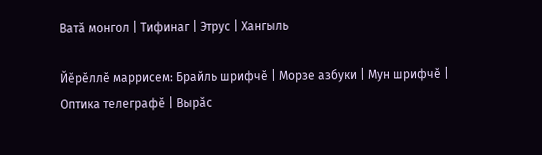Ватă монгол | Тифинаг | Этрус | Хангыль

Йĕрĕллĕ маррисем: Брайль шрифчĕ | Морзе азбуки | Мун шрифчĕ | Оптика телеграфĕ | Вырăс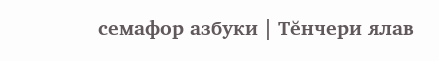семафор азбуки | Тĕнчери ялав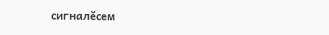сигналĕсем